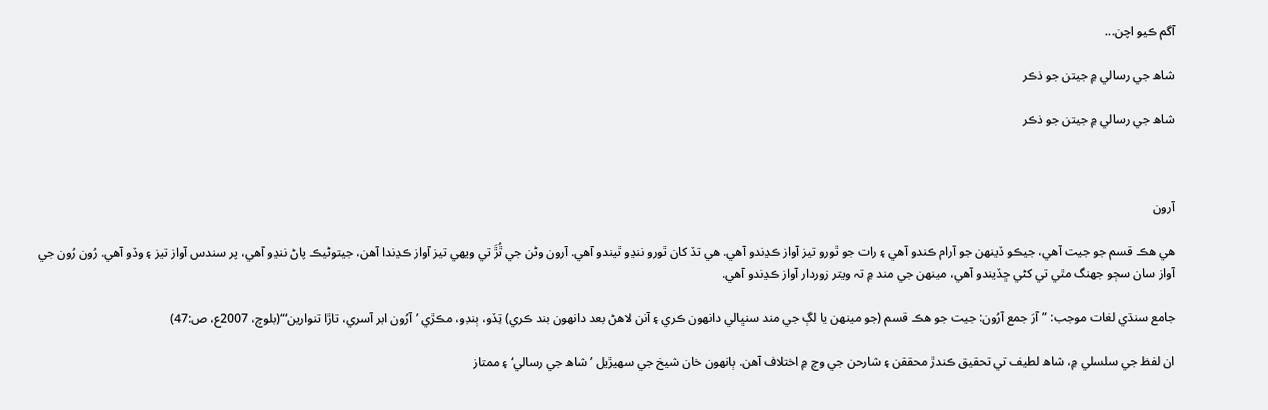آگم ڪيو اچن...

شاھ جي رسالي ۾ جيتن جو ذڪر

شاھ جي رسالي ۾ جيتن جو ذڪر



آرون

ھي ھڪ قسم جو جيت آھي، جيڪو ڏينھن جو آرام ڪندو آھي ۽ رات جو ٿورو تيز آواز ڪڍندو آھي. ھي تڏ کان ٿورو ننڍو ٿيندو آھي. آرون وڻن جي ٿُڙَ تي ويهي تيز آواز ڪڍندا آھن، جيتوڻيڪ پاڻ ننڍو آھي، پر سندس آواز تيز ۽ وڏو آھي. رُون رُون جي آواز سان سڄو جهنگ مٿي تي کڻي ڇڏيندو آھي، مينھن جي مند ۾ تہ ويتر زوردار آواز ڪڍندو آھي.

جامع سنڌي لغات موجب: ”آرَ جمع آرُون: جيت جو ھڪ قسم (جو مينھن يا لڳ جي مند سنڀالي دانهون ڪري ۽ آنن لاھڻ بعد دانهون بند ڪري) تِڏو، ٻنڊو، مڪڙي ’آرُون ابر آسري، تاڙا تنوارين‘“(بلوچ، 2007ع، ص:47)

ان لفظ جي سلسلي ۾، شاھ لطيف تي تحقيق ڪندڙ محققن ۽ شارحن جي وچ ۾ اختلاف آھن. ٻانهون خان شيخ جي سھيڙيل ’شاھ جي رسالي‘ ۽ ممتاز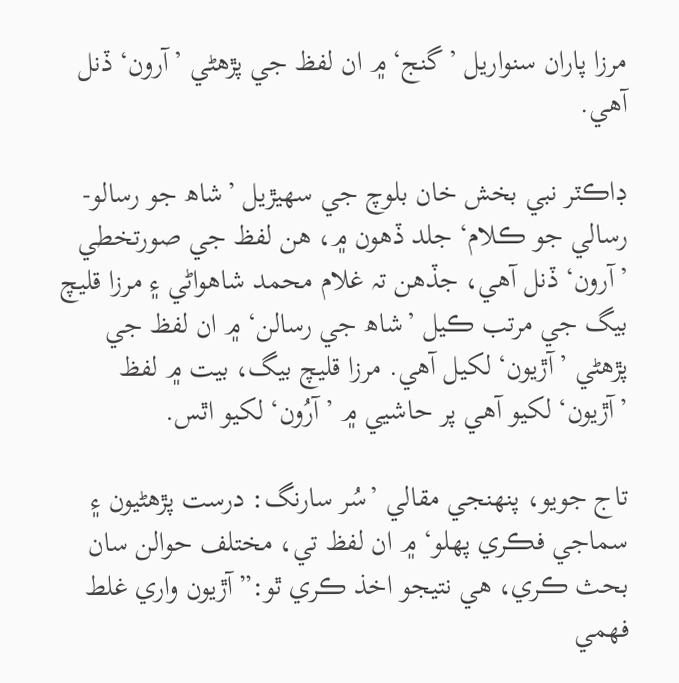مرزا پاران سنواريل ’گنج‘ ۾ ان لفظ جي پڙهڻي ’آرون‘ ڏنل آھي.

ڊاڪٽر نبي بخش خان بلوچ جي سھيڙيل ’شاھ جو رسالو- رسالي جو ڪلام‘ جلد ڏهون ۾، ھن لفظ جي صورتخطي ’آرون‘ ڏنل آھي، جڏهن تہ غلام محمد شاھواڻي ۽ مرزا قليچ بيگ جي مرتب ڪيل ’شاھ جي رسالن‘ ۾ ان لفظ جي پڙهڻي ’آڙيون‘ لکيل آھي. مرزا قليچ بيگ، بيت ۾ لفظ ’آڙيون‘ لکيو آھي پر حاشيي ۾ ’آرُون‘ لکيو اٿس.

تاج جويو، پنھنجي مقالي ’سُر سارنگ: درست پڙهڻيون ۽ سماجي فڪري پھلو‘ ۾ ان لفظ تي، مختلف حوالن سان بحث ڪري، ھي نتيجو اخذ ڪري ٿو:”آڙيون واري غلط فھمي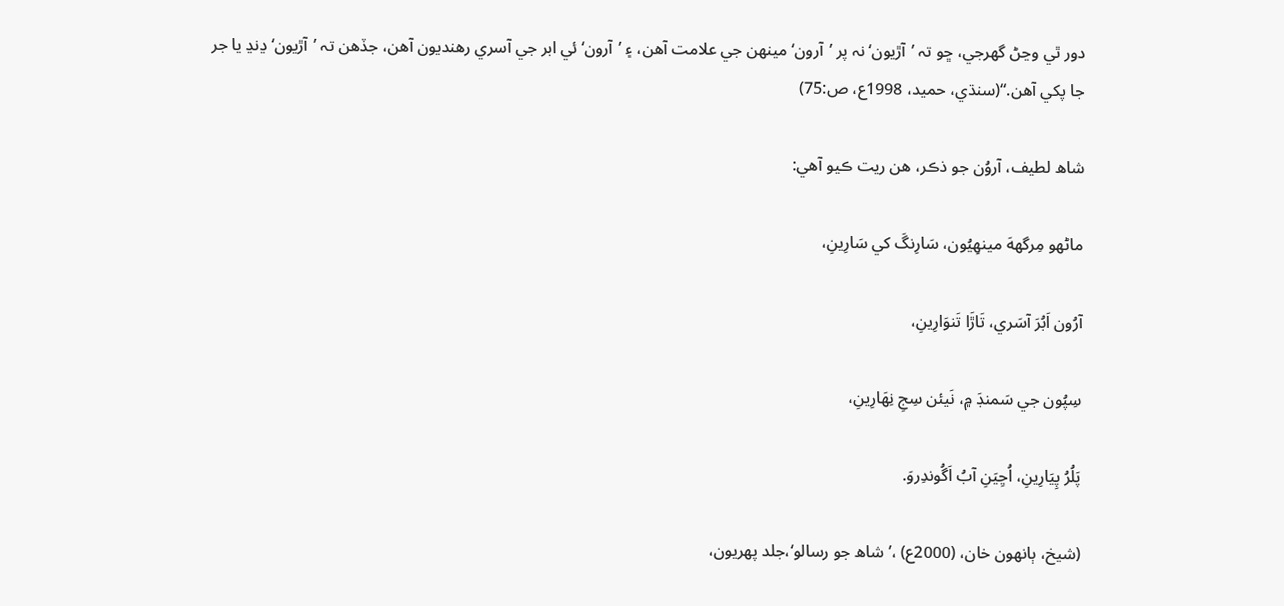دور ٿي وڃڻ گهرجي، ڇو تہ ’آڙيون‘ نہ پر ’آرون‘ مينھن جي علامت آھن، ۽ ’آرون‘ ئي ابر جي آسري رهنديون آھن، جڏهن تہ ’آڙيون‘ ڍنڍ يا جر جا پکي آھن.“(سنڌي، حميد، 1998ع، ص:75)

شاھ لطيف، آروُن جو ذڪر، ھن ريت ڪيو آھي:

ماڻهو مِرگههَ مينهِيُون، سَارِنگَ کي سَارِينِ،

آرُون اَبُرَ آسَري، تَاڙَا تَنوَارِينِ،

سِپُون جي سَمنڊَ ۾، نَيئن سِجِ نِهَارِينِ،

پَلُرُ پِيَارِينِ، اُڃِيَنِ آبُ اَگُوندِروَ.

(شيخ، ٻانهون خان، (2000ع) ،’شاھ جو رسالو‘،جلد پھريون،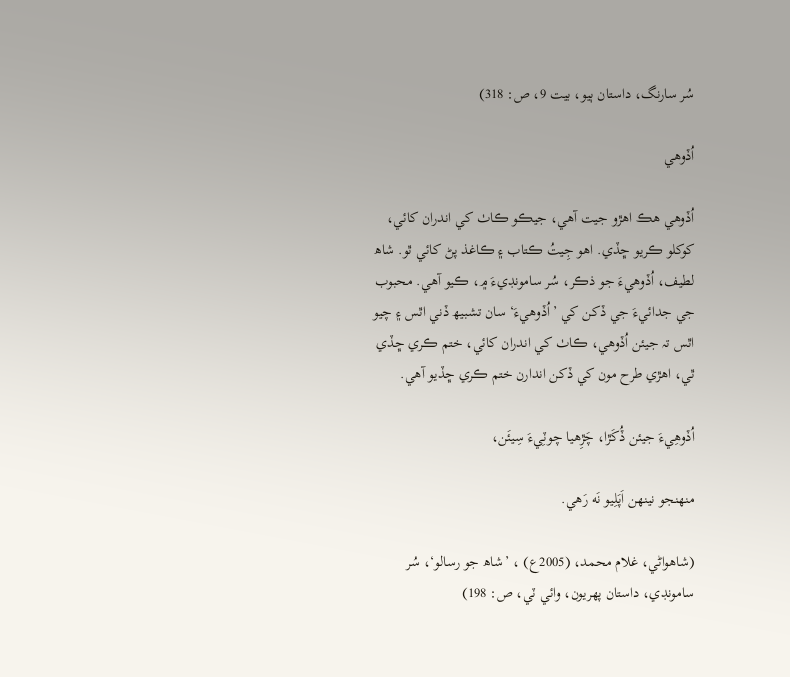سُر سارنگ، داستان ٻيو، بيت 9، ص: 318)

اُڏوهي

اُڏوهي ھڪ اھڙو جيت آھي، جيڪو ڪاٺ کي اندران کائي، کوکلو ڪريو ڇڏي. اھو جِيتُ ڪتاب ۽ ڪاغذ پڻ کائي ٿو. شاھ لطيف، اُڏوهيءَ جو ذڪر، سُر سامونڊيءَ ۾، ڪيو آھي. محبوب جي جدائيءَ جي ڏکن کي ’اُڏوهيءَ‘ سان تشبيھ ڏني اٿس ۽ چيو اٿس تہ جيئن اُڏوهي، ڪاٺ کي اندران کائي، ختم ڪري ڇڏي ٿي، اھڙي طرح مون کي ڏکن اندارن ختم ڪري ڇڏيو آھي.

اُڏوهِيءَ جيئن ڏُکَڙا، چَڙِهيا چوٽِيءَ سِيئَن،

منھنجو نينھن اَپَلِيو نَه رَهي.

(شاھواڻي، غلام محمد، (2005ع) ، ’شاھ جو رسالو‘، سُر سامونڊي، داستان پھريون، وائي ٽي، ص: 198)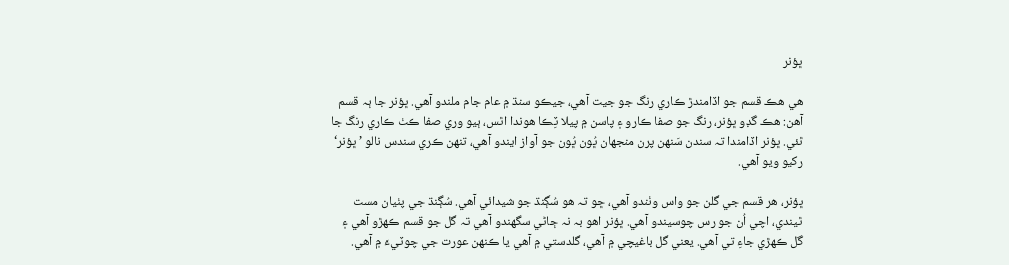ڀؤنر

ھي ھڪ قسم جو اڏامندڙ ڪاري رنگ جو جيت آھي، جيڪو سنڌ ۾ عام جام ملندو آھي. ڀؤنر جا ٻہ قسم آھن: ھڪ گڊو ڀؤنر، رنگ جو صفا ڪارو ۽ پاسن ۾ پيلا ٽِڪا ھوندا اٿس، ٻيو وري صفا ڪٺ ڪاري رنگ جا ٿئي. ڀؤنر اڏامندا تہ سندن سَنهن پرن منجھان ڀُون ڀُون جو آواز ايندو آھي، تنھن ڪري سندس نالو ’ڀؤنر‘ رکيو ويو آھي.

ڀؤنر، ھر قسم جي گلن جو واس وٺندو آھي، ڇو تہ ھو سُڳنڌ جو شيدائي آھي. سُڳنڌ جي پٺيان مست ٿيندي، اچي اُن جو رس چوسيندو آھي. ڀؤنر اھو بہ نہ ڄاڻي سگهندو آھي تہ گل جو قسم ڪھڙو آھي ۽ گل ڪھڙي جاءِ تي آھي. يعني گل باغيچي ۾ آھي، گلدستي ۾ آھي يا ڪنھن عورت جي چوٽيءَ ۾ آھي.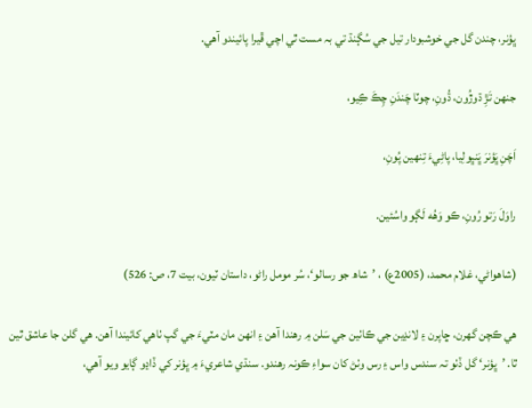ڀؤنر، چندن گل جي خوشبودار تيل جي سُڳنڌ تي بہ مست ٿي اچي ڦيرا پائيندو آھي.

جنھن تَڙِ ڌوڙُون، ڌُونِ، چوٽا چَندَنِ چِڪَ ڪِيو،

اَچَنِ ڀَؤنرَ ڀَنڀولِيا، پاڻِيءَ تِنهين پُونِ،

راوَلَ رَتو رُونِ، ڪو وَهُه لَڳو واسُئين.

(شاھواڻي، غلام محمد، (2005ع) ، ’شاھ جو رسالو‘، سُر مومل راڻو، داستان ٽيون، بيت 7، ص: 526)

ھي ڪچن گهرن، ڇاپرن ۽ لانڍين جي ڪاٺين جي سَلن ۾ رهندا آھن ۽ انهن مان مٽيءَ جي گپ ٺاھي کائيندا آھن. ھي گلن جا عاشق ٿين ٿا. ’ڀؤنر‘ گل ڏٺو تہ سندس واس ۽ رس وٺڻ کان سواءِ ڪونہ رهندو. سنڌي شاعريءَ ۾ ڀؤنر کي ڏاڍو ڳايو ويو آھي،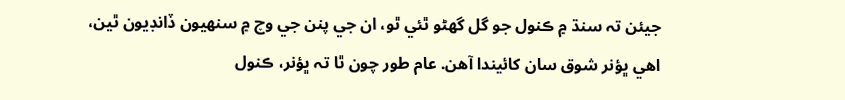جيئن تہ سنڌ ۾ ڪنول جو گل گهڻو ٿئي ٿو، ان جي پنن جي وچ ۾ سنهيون ڏانڊيون ٿين، اھي ڀؤنر شوق سان کائيندا آھن. عام طور چون ٿا تہ ڀؤنر، ڪنول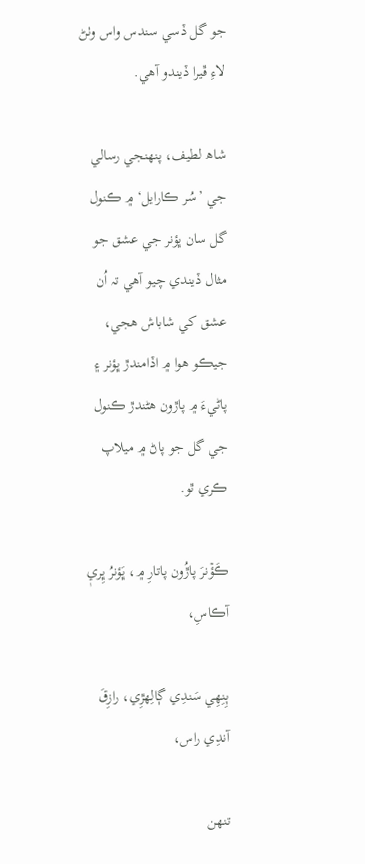جو گل ڏسي سندس واس وٺڻ لاءِ ڦيرا ڏيندو آھي.

شاھ لطيف، پنھنجي رسالي جي ’سُر ڪارايل‘ ۾ ڪنول گل سان ڀؤنر جي عشق جو مثال ڏيندي چيو آھي تہ اُن عشق کي شاباش ھجي، جيڪو ھوا ۾ اڏامندڙ ڀؤنر ۽ پاڻيءَ ۾ پاڙون ھڻندڙ ڪنول جي گل جو پاڻ ۾ ميلاپ ڪري ٿو.

ڪَؤۡنرَ پاڙُون پاتارِ ۾، ڀَؤنرُ ڀِريٖ آڪاسِ،

ٻِنِهِي سَندِي ڳالِهڙِي، رازِقَ آندِي راس،

تنھن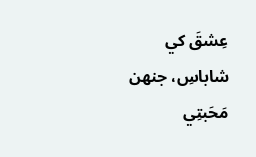عِشقَ کي شاباسِ، جنھن مَحَبتِي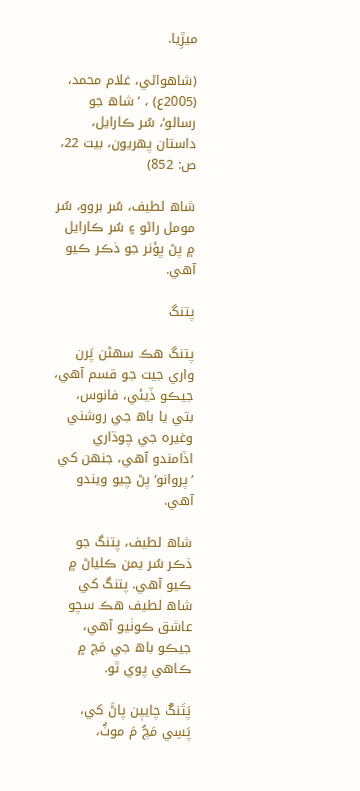ميڙِيا.

(شاھواڻي، غلام محمد، (2005ع) ، ’شاھ جو رسالو‘، سُر ڪارايل، داستان پھريون، بيت 22، ص: 852)

شاھ لطيف، سُر بروو، سُر مومل راڻو ۽ سُر ڪارايل ۾ پڻ ڀؤنر جو ذڪر ڪيو آھي.

پتنگ

پتنگ ھڪ سهڻن پَرن واري جيت جو قسم آھي، جيڪو ڏيئي، فانوس، بتي يا باھ جي روشني وغيرہ جي چوڌاري اڏامندو آھي، جنھن کي ’پروانو‘ پڻ چيو ويندو آھي.

شاھ لطيف، پتنگ جو ذڪر سُر يمن ڪلياڻ ۾ ڪيو آھي. پتنگ کي شاھ لطيف ھڪ سچو عاشق ڪوٺيو آھي، جيڪو باھ جي مَچ ۾ ڪاھي پوي ٿو.

پَتَنگُ چاييٖن پاڻَ کي، پَسِي مَچُ مَ موٽُ،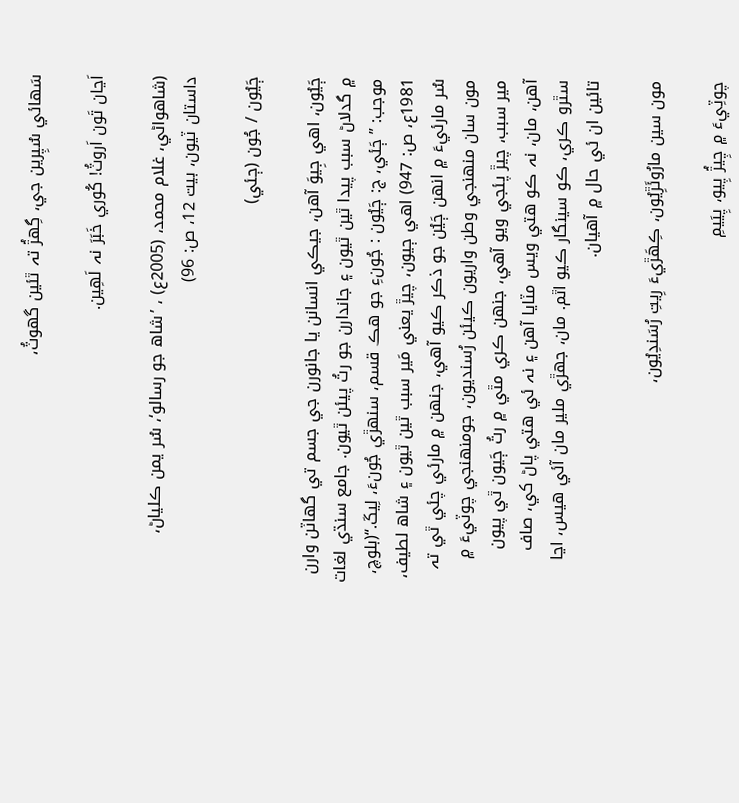سَھائي سُپِرين جي، گِهڙُ تہ ٿئين گهوٽُ،

اَڃان تَون اَروٽُ! کُوري خَبَرَ نہ لَهِين.

(شاھواڻي، غلام محمد، (2005ع) ، ’شاھ جو رسالو‘، سُر يمن ڪلياڻ، داستان ٽيون، بيت 12، ص: 96)

ڄَيُون / جُون (ڄئي)

ڄَيُون، اھي جِيوَ آھن، جيڪي انسانن يا جانورن جي جسم تي گهاٽن وارن ۾ گدلاڻ سبب پيدا ٿين ٿيون ۽ جاندارن جو رتُ پيئن ٿيون. جامع سنڌي لغات موجب: ”ڄَئي، ج: ڄَيُون : جُونءِ جو ھڪ قسم، سنهڙي جُونءَ، لِيکَ.“(بلوچ، 1981ع، ص: 947) اھي ڄيون، چيڙ يعني مَير سبب ٿين ٿيون ۽ شاھ لطيف، سُر مارئيءَ ۾ انهن ڄَيُن جو ذڪر ڪيو آھي، جنھن ۾ مارئي چئي ٿي تہ مون سان منھنجي وطن واريون ڪيئن رُسنديون، جومنھنجي چوٽيءَ ۾ مير سبب، چيڙ پئجي ويو آھي، جنھن ڪري مٿي ۾ رتُ ڄَيون ٿي پيون آھن، مان، نہ ڪو ھتي ويس مٽايا آھن ۽ نہ ئي ھتي پاڻ کي، صاف سٿرو ڪري، ڪو سينگار ڪيو اٿم. مان، جھڙي ملير مان آئي ھيس، اڃا تائين ان ئي حال ۾ آھيان.

مون سين مارُوئَڙِيُون، ڪِھَڙيءَ رِيتِ رُسَندِيُون،

چوٽِيءَ ۾ چِيڙُ پِيو، پِيَيمِ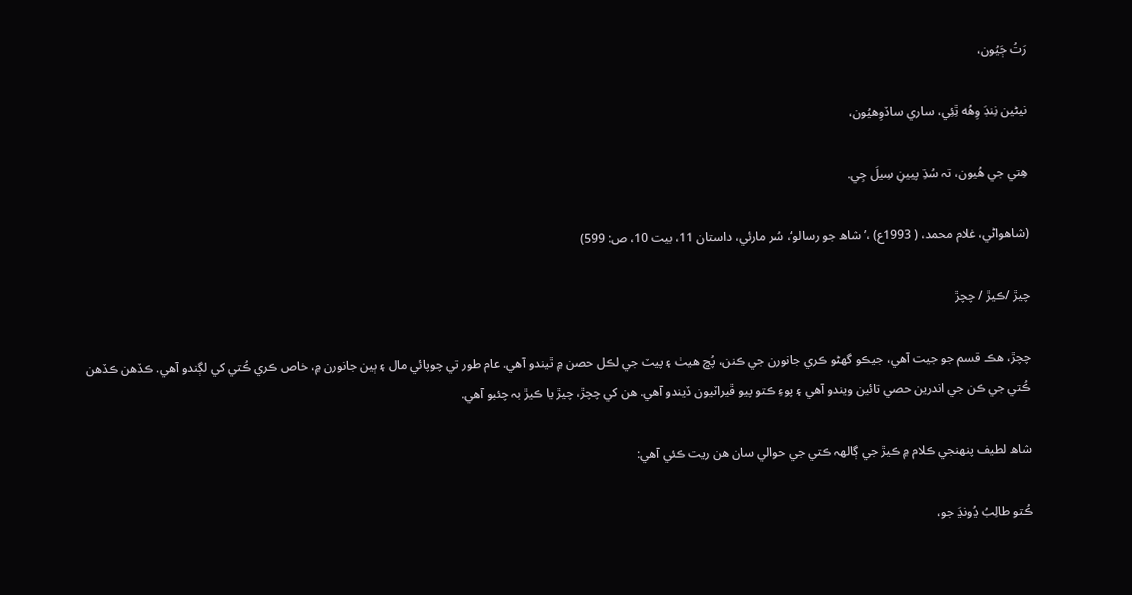رَتُ ڄَيُون،

نيڻين نِنڊَ وِهُه ٿِئِي، ساري ساڏوِهيُون،

ھِتي جي ھُيون، تہ سُڌِ پيينِ سِيلَ جِي.

(شاھواڻي، غلام محمد، ( 1993ع) ،’شاھ جو رسالو‘، سُر مارئي، داستان 11، بيت 10، ص: 599)

چيڙ /ڪيڙ / چچڙ

چچڙ، ھڪ قسم جو جيت آھي، جيڪو گهڻو ڪري جانورن جي ڪنن، پُڇ ھيٺ ۽ پيٽ جي لڪل حصن ۾ ٿيندو آھي. عام طور تي چوپائي مال ۽ ٻين جانورن ۾، خاص ڪري ڪُتي کي لڳندو آھي. ڪڏهن ڪڏهن ڪُتي جي ڪن جي اندرين حصي تائين ويندو آھي ۽ پوءِ ڪتو پيو ڦيراٽيون ڏيندو آھي. ھن کي چچڙ، چيڙ يا ڪيڙ بہ چئبو آھي.

شاھ لطيف پنھنجي ڪلام ۾ ڪيڙ جي ڳالهہ ڪتي جي حوالي سان ھن ريت ڪئي آھي:

ڪُتو طالِبُ ڍُونڍَ جو،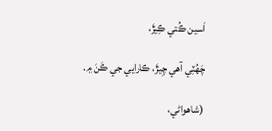اَسين ڪُتي ڪِيڙَ،

چَھُٽِي آھي چِيڙَ، ڪارايي جي ڪَنَ ۾.

(شاھواڻي،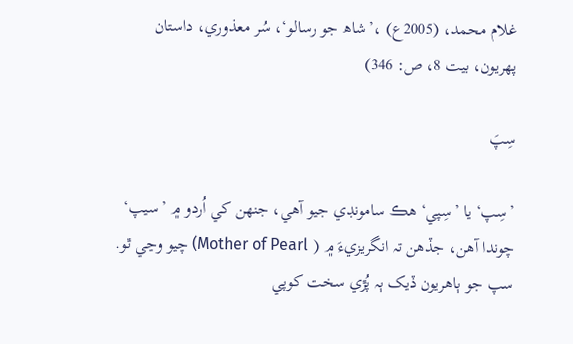غلام محمد، (2005ع) ،’شاھ جو رسالو‘، سُر معذوري، داستان پھريون، بيت 8، ص: 346)

سِپَ

’سِپ‘ يا ’سِپي‘ ھڪ سامونڊي جيو آھي، جنھن کي اُردو ۾ ’سيپ‘ چوندا آھن، جڏھن تہ انگريزيءَ ۾ ( Mother of Pearl) چيو وڃي ٿو. سپ جو ٻاھريون ڏيک ٻہ پُڙي سخت کوپي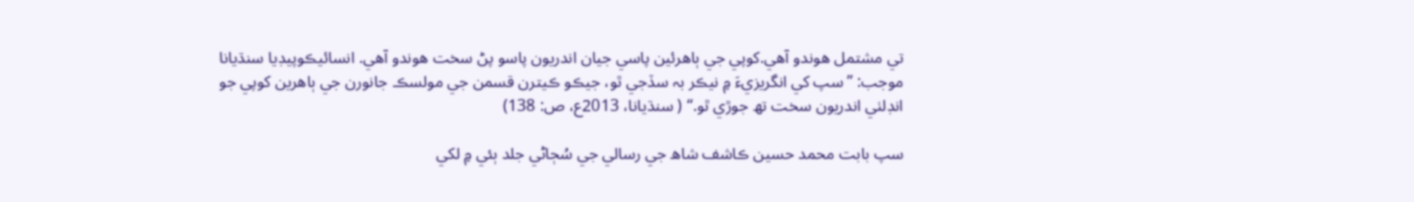تي مشتمل ھوندو آھي.کوپي جي ٻاھرئين پاسي جيان اندريون پاسو پڻ سخت ھوندو آھي. انسائيڪوپيڊيا سنڌيانا موجب: ”سپ کي انگريزيءَ ۾ نيڪر بہ سڏجي ٿو، جيڪو ڪيترن قسمن جي مولسڪ جانورن جي ٻاھرين کوپي جو انڊلٺي اندريون سخت تھ جوڙي ٿو.“ ( سنڌيانا، 2013ع، ص: 138)

سپ بابت محمد حسين ڪاشف شاھ جي رسالي جي سُڄاڻي جلد ٻئي ۾ لکي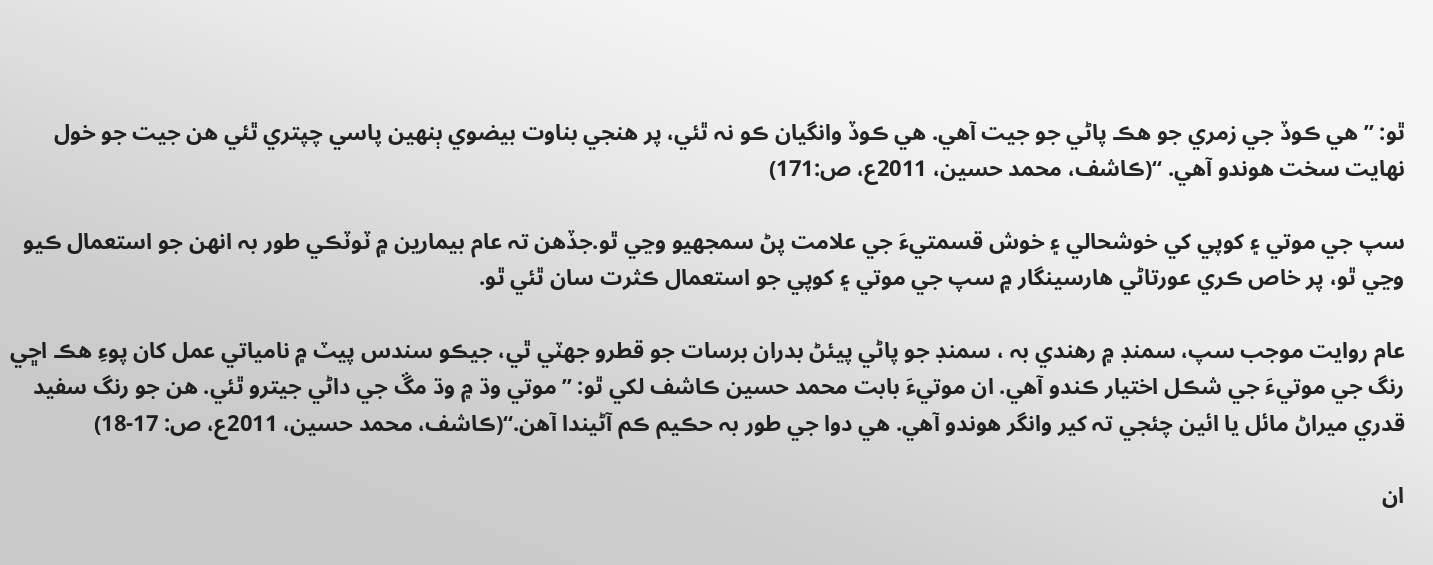ٿو: ” ھي ڪوڏ جي زمري جو ھڪ پاڻي جو جيت آھي. ھي ڪوڏ وانگيان ڪو نہ ٿئي، پر ھنجي بناوت بيضوي ٻنهين پاسي چپتري ٿئي ھن جيت جو خول نھايت سخت ھوندو آھي. “(ڪاشف، محمد حسين، 2011ع، ص:171)

سپ جي موتي ۽ کوپي کي خوشحالي ۽ خوش قسمتيءَ جي علامت پڻ سمجهيو وڃي ٿو.جڏھن تہ عام بيمارين ۾ ٽوٽڪي طور بہ انھن جو استعمال ڪيو وڃي ٿو، پر خاص ڪري عورتاڻي ھارسينگار ۾ سپ جي موتي ۽ کوپي جو استعمال ڪثرت سان ٿئي ٿو.

عام روايت موجب سپ، سمنڊ ۾ رهندي بہ ، سمنڊ جو پاڻي پيئڻ بدران برسات جو قطرو جهٽي ٿي، جيڪو سندس پيٽ ۾ نامياتي عمل کان پوءِ ھڪ اڇي رنگ جي موتيءَ جي شڪل اختيار ڪندو آھي. ان موتيءَ بابت محمد حسين ڪاشف لکي ٿو: ”موتي وڌ ۾ وڌ مڱ جي داڻي جيترو ٿئي. ھن جو رنگ سفيد قدري ميراڻ مائل يا ائين چئجي تہ کير وانگر ھوندو آھي. ھي دوا جي طور بہ حڪيم ڪم آڻيندا آھن.“(ڪاشف، محمد حسين، 2011ع، ص: 17-18)

ان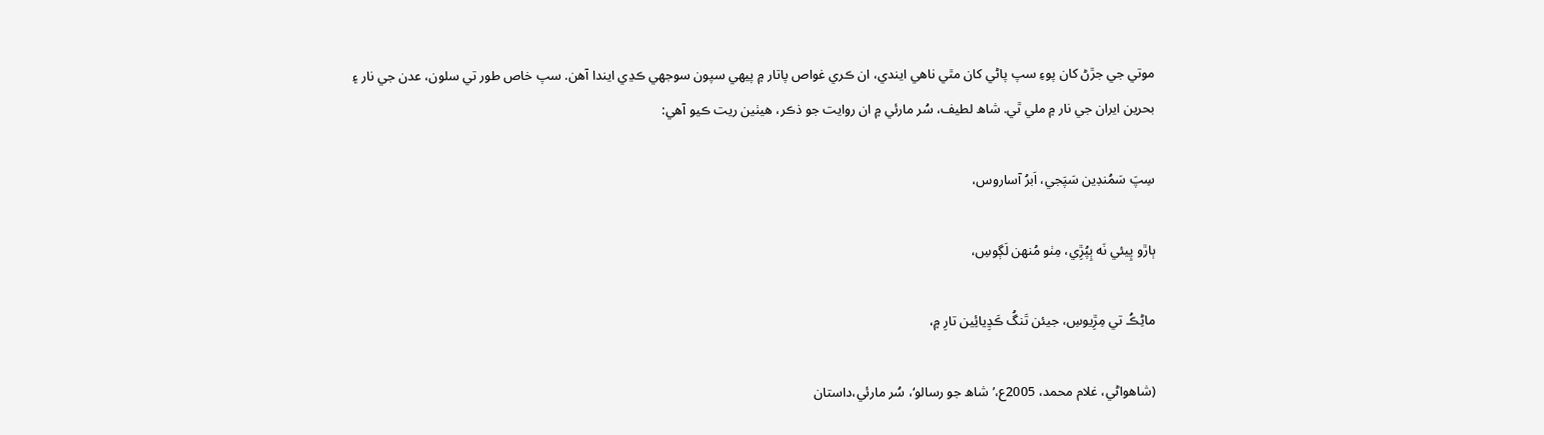موتي جي جڙڻ کان پوءِ سپ پاڻي کان مٿي ناھي ايندي، ان ڪري غواص پاتار ۾ پيھي سپون سوجهي ڪڍي ايندا آھن. سپ خاص طور تي سلون، عدن جي نار ۽ بحرين ايران جي نار ۾ ملي ٿي. شاھ لطيف، سُر مارئي ۾ ان روايت جو ذڪر، ھيٺين ريت ڪيو آھي:

سِپَ سَمُنڊين سَپَجي، اَبرُ آساروس،

ٻاڙو پِيئي نَه ٻِپُڙِي، مِٺو مُنھن لَڳوسِ،

ماڻِڪُ تي مِڙِيوسِ، جيئن تَنگُ ڪَڍِيائِين تارِ ۾،

(شاھواڻي، غلام محمد، 2005ع،’شاھ جو رسالو‘، سُر مارئي،داستان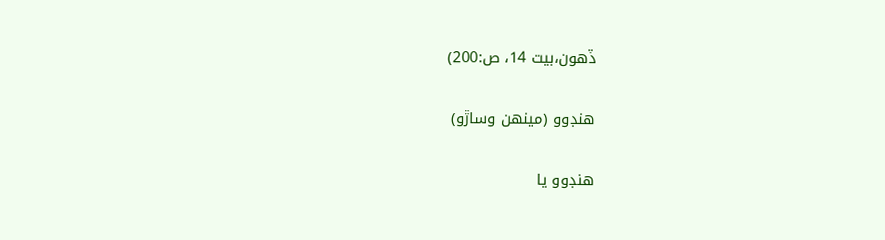ڏهون،بيت 14، ص:200)

ھنڊوو (مينھن وساڙو)

ھنڊوو يا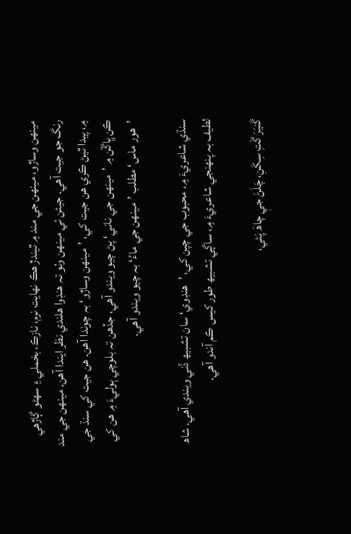مينھن وساڙو، مينھن جي مند ۾ ٿيندڙ ھڪ نھايت نرم، نازڪ، بخملي ۽ سهڻو ڳاڙهي رنگ جو جيت آھي. جيئن ئي مينھن وٺو تہ ھنڊوا ھلندي نظر ايندا آھن. مينھن جي مند ۾، پيدا ٿيڻ ڪري ھن جيت کي، ’مينھن وساڙو‘ بہ چوندا آھن. ھن جيت کي سنڌ جي ڪن ڀاڱن ۾ ’مينھن جي ناني‘ پڻ چيو ويندو آھي، جڏهن تہ بلوچي ٻوليءَ ۾ ھن کي ’هور ماس‘ مطلب ’مينھن جي ماءُ‘ بہ چيو ويندو آھي.

سنڌي شاعريءَ ۾، محبوب جي چپن کي، ’هنڊوي‘ سان تشبيھ ڏني ويندي آھي. شاھ لطيف بہ پنھنجي شاعريءَ ۾، ساڳي تشبيھ طور کيس ڪم آندو آھي.

گَنيَرَ گَتِ سِکَنِ، چَلَڻَ جيٖ چاھَ پَئي،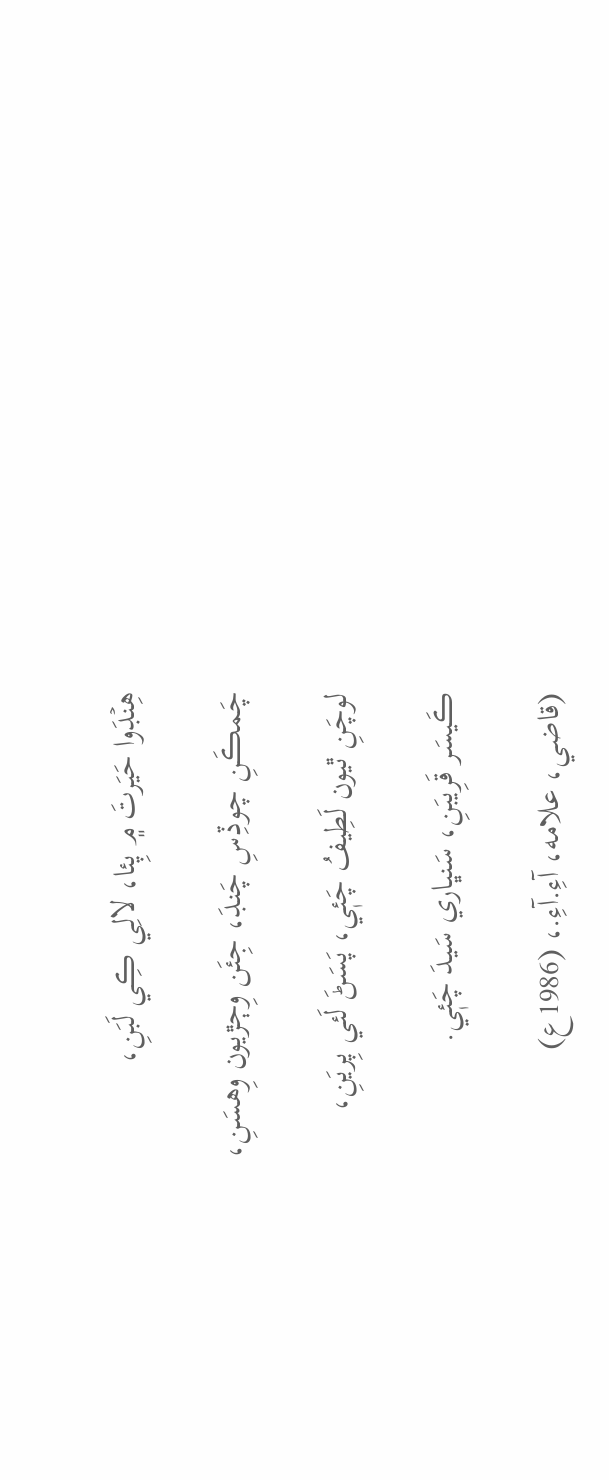ھِنۡڊَوا حَيَرتَ ۾ پِئا، لالِي ڪِي لَبَنِ،

چَمڪَنِ چوڏِسِ چَنڊَ، جِئَن وِڄڙيون وِهسَنِ،

لوچَنِ ٿيون لَطِيفُ چَئٖي، پَسَڻَ لَئي پِريَنِ،

ڪَيسَر قَرِيبَنِ، سَنڀاري سَيدَ چَئٖي.

(قاضي، علامه، آءِ.آءِ.، (1986ع)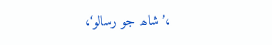،’شاھ جو رسالو‘،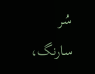سُر سارنگ،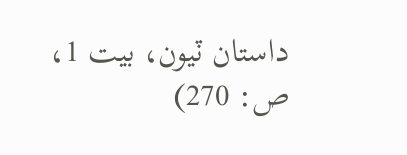داستان ٽيون، بيت 1، ص: 270)